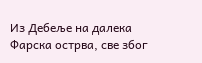Из Дебеље на далека Фарска острва, све због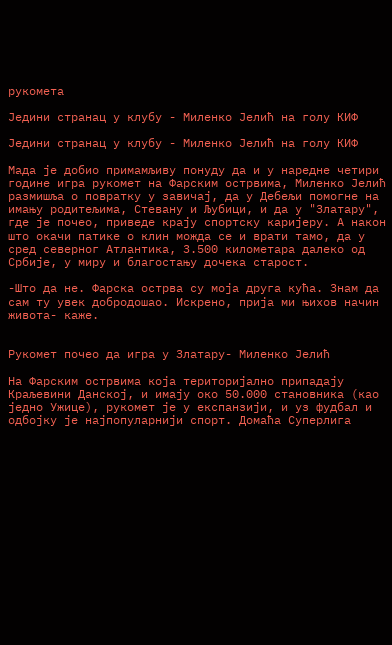рукомета

Једини странац у клубу - Миленко Јелић на голу КИФ

Једини странац у клубу - Миленко Јелић на голу КИФ

Мада је добио примамљиву понуду да и у наредне четири године игра рукомет на Фарским острвима, Миленко Јелић размишља о повратку у завичај, да у Дебељи помогне на имању родитељима, Стевану и Љубици, и да у "Златару", где је почео, приведе крају спортску каријеру. А након што окачи патике о клин можда се и врати тамо, да у сред северног Атлантика, 3.500 километара далеко од Србије, у миру и благостању дочека старост.

-Што да не. Фарска острва су моја друга кућа. Знам да сам ту увек добродошао. Искрено, прија ми њихов начин живота- каже.


Рукомет почео да игра у Златару- Миленко Јелић

На Фарским острвима која територијално припадају Краљевини Данској, и имају око 50.000 становника (као једно Ужице), рукомет је у експанзији, и уз фудбал и одбојку је најпопуларнији спорт. Домаћа Суперлига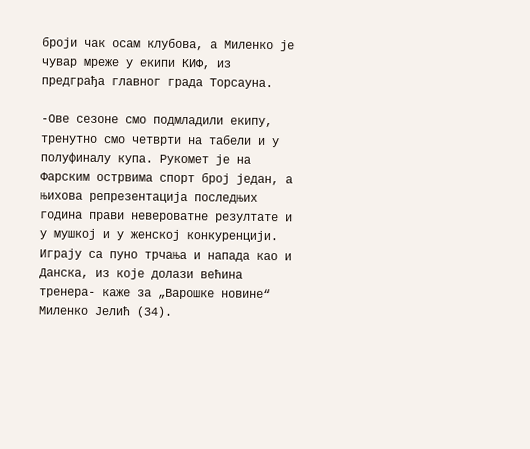броји чак осам клубова, а Миленко је чувар мреже у екипи КИФ, из предграђа главног града Торсауна.

-Ове сезоне смо подмладили екипу, тренутно смо четврти на табели и у полуфиналу купа. Рукомет је на Фарским острвима спорт број један, а њихова репрезентација последњих година прави невероватне резултате и у мушкој и у женској конкуренцији. Играју са пуно трчања и напада као и Данска, из које долази већина тренера- каже за „Варошке новине“ Миленко Јелић (34).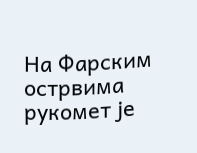На Фарским острвима рукомет је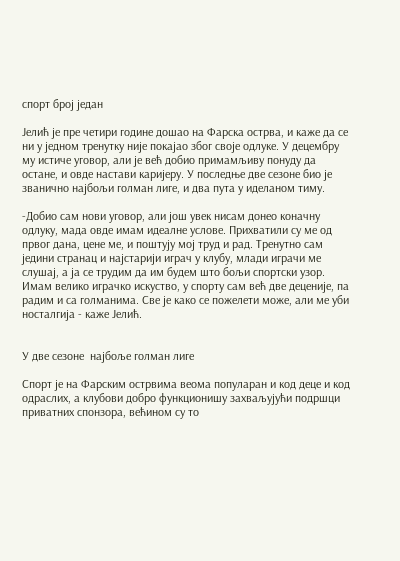спорт број један

Јелић је пре четири године дошао на Фарска острва, и каже да се ни у једном тренутку није покајао због своје одлуке. У децембру му истиче уговор, али је већ добио примамљиву понуду да остане, и овде настави каријеру. У последње две сезоне био је званично најбољи голман лиге, и два пута у иделаном тиму.

-Добио сам нови уговор, али још увек нисам донео коначну одлуку, мада овде имам идеалне услове. Прихватили су ме од првог дана, цене ме, и поштују мој труд и рад. Тренутно сам једини странац и најстарији играч у клубу, млади играчи ме слушај, а ја се трудим да им будем што бољи спортски узор. Имам велико играчко искуствo, у спорту сам већ две деценије, па радим и са голманима. Све је како се пожелети може, али ме уби носталгија - каже Јелић.


У две сезоне  најбоље голман лиге

Спорт је на Фарским острвима веома популаран и код деце и код одраслих, а клубови добро функционишу захваљујући подршци приватних спонзора, већином су то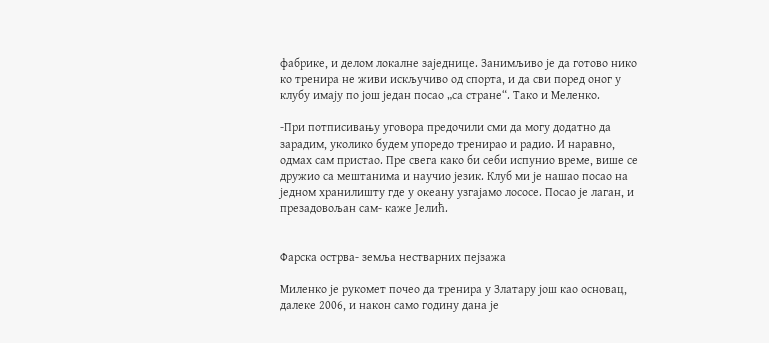фабрике, и делом локалне заједнице. Занимљиво је да готово нико ко тренира не живи искључиво од спорта, и да сви поред оног у клубу имају по још један посао „са стране“. Тако и Меленко.

-При потписивању уговора предочили сми да могу додатно да зарадим, уколико будем упоредо тренирао и радио. И наравно, одмах сам пристао. Пре свега како би себи испунио време, више се дружио са мештанима и научио језик. Клуб ми је нашао посао на једном хранилишту где у океану узгајамо лососе. Посао је лаган, и презадовољан сам- каже Јелић.


Фарска острва- земља нестварних пејзажа

Миленко је рукомет почео да тренира у Златару још као основац, далеке 2006, и након само годину дана је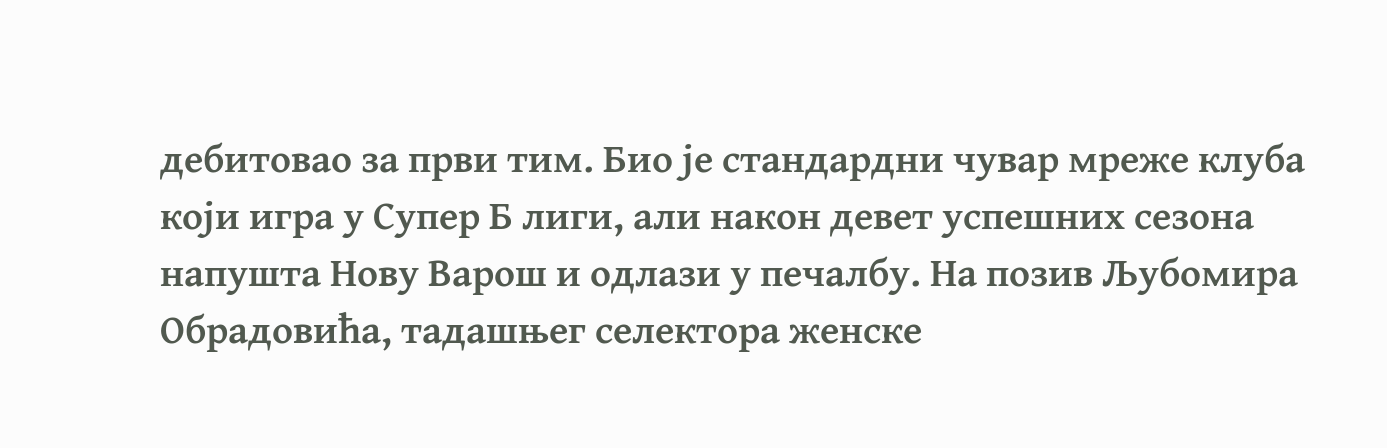дебитовао за први тим. Био је стандардни чувар мреже клуба који игра у Супер Б лиги, али након девет успешних сезона напушта Нову Варош и одлази у печалбу. На позив Љубомира Обрадовића, тадашњег селектора женске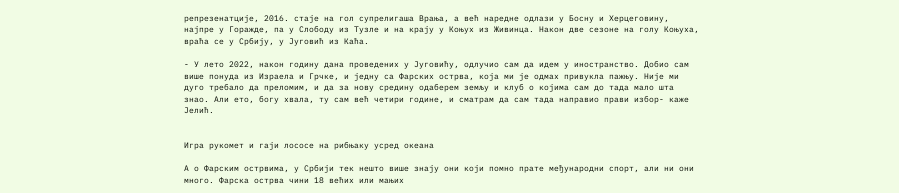репрезенатције, 2016. стаје на гол супрелигаша Врања, а већ наредне одлази у Босну и Херцеговину, најпре у Горажде, па у Слободу из Тузле и на крају у Коњух из Живинца. Након две сезоне на голу Коњуха, враћа се у Србију, у Југовић из Каћа.

- У лето 2022, након годину дана проведених у Југовићу, одлучио сам да идем у иностранство. Добио сам више понуда из Израела и Грчке, и једну са Фарских острва, која ми је одмах привукла пажњу. Није ми дуго требало да преломим, и да за нову средину одаберем земљу и клуб о којима сам до тада мало шта знао. Али ето, богу хвала, ту сам већ четири године, и сматрам да сам тада направио прави избор- каже Јелић.


Игра рукомет и гаји лососе на рибњаку усред океана

А о Фарским острвима, у Србији тек нешто више знају они који помно прате међународни спорт, али ни они много. Фарска острва чини 18 већих или мањих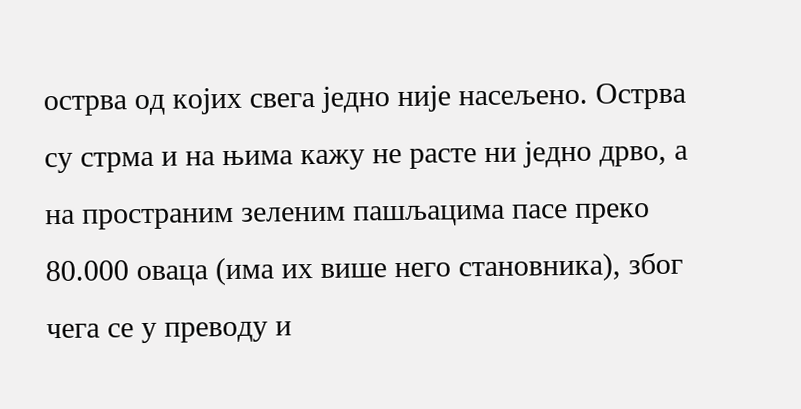острва од којих свега једно није насељено. Острва су стрма и на њима кажу не расте ни једно дрво, а на пространим зеленим пашљацима пасе преко 80.000 оваца (има их више него становника), због чега се у преводу и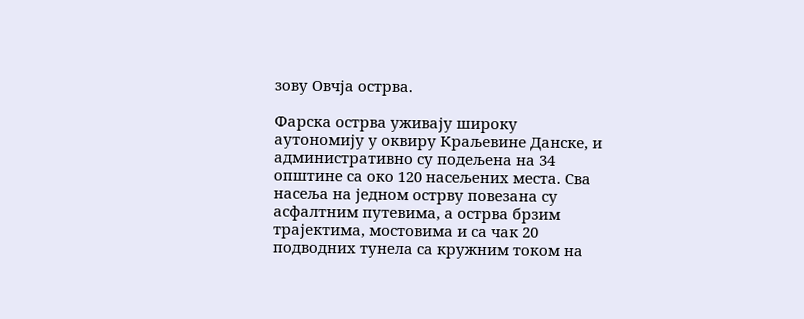зову Овчја острва.

Фарска острва уживају широку аутономију у оквиру Краљевине Данске, и административно су подељена на 34 општине са око 120 насељених места. Сва насеља на једном острву повезана су асфалтним путевима, а острва брзим трајектима, мостовима и са чак 20 подводних тунела са кружним током на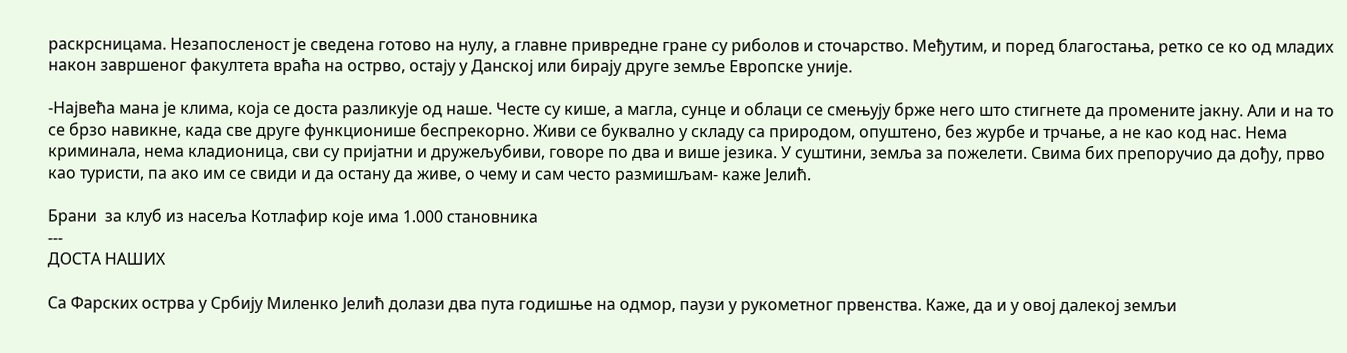раскрсницама. Незапосленост је сведена готово на нулу, а главне привредне гране су риболов и сточарство. Међутим, и поред благостања, ретко се ко од младих након завршеног факултета враћа на острво, остају у Данској или бирају друге земље Европске уније.

-Највећа мана је клима, која се доста разликује од наше. Честе су кише, а магла, сунце и облаци се смењују брже него што стигнете да промените јакну. Али и на то се брзо навикне, када све друге функционише беспрекорно. Живи се буквално у складу са природом, опуштено, без журбе и трчање, а не као код нас. Нема криминала, нема кладионица, сви су пријатни и дружељубиви, говоре по два и више језика. У суштини, земља за пожелети. Свима бих препоручио да дођу, прво као туристи, па ако им се свиди и да остану да живе, о чему и сам често размишљам- каже Јелић.

Брани  за клуб из насеља Котлафир које има 1.000 становника
---
ДОСТА НАШИХ

Са Фарских острва у Србију Миленко Јелић долази два пута годишње на одмор, паузи у рукометног првенства. Каже, да и у овој далекој земљи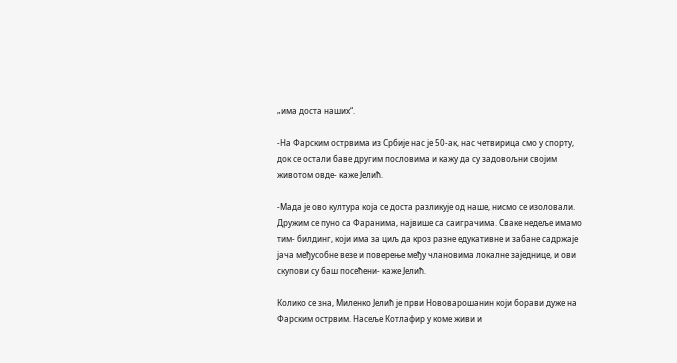„има доста наших“.

-На Фарским острвима из Србије нас је 50-ак, нас четвирица смо у спорту, док се остали баве другим пословима и кажу да су задовољни својим животом овде- каже Јелић.

-Мада је ово култура која се доста разликује од наше, нисмо се изоловали. Дружим се пуно са Фаранима, највише са саиграчима. Сваке недеље имамо тим- билдинг, који има за циљ да кроз разне едукативне и забане садржаје јача међусобне везе и поверење међу члановима локалне заједнице, и ови скупови су баш посећени- каже Јелић.

Колико се зна, Миленко Јелић је први Нововарошанин који борави дуже на Фарским острвим. Насеље Котлафир у коме живи и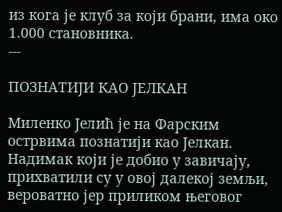из кога је клуб за који брани, има око 1.000 становника.
---

ПОЗНАТИЈИ КАО ЈЕЛКАН

Миленко Јелић је на Фарским острвима познатији као Јелкан. Надимак који је добио у завичају, прихватили су у овој далекој земљи, вероватно јер приликом његовог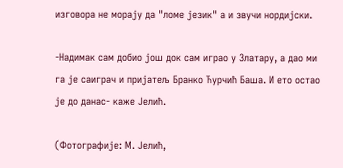изговора не морају да "ломе језик" а и звучи нордијски.

-Надимак сам добио још док сам играо у Златару, а дао ми га је саиграч и пријатељ Бранко Ћурчић Баша. И ето остао је до данас- каже Јелић.

(Фотографије: М. Јелић,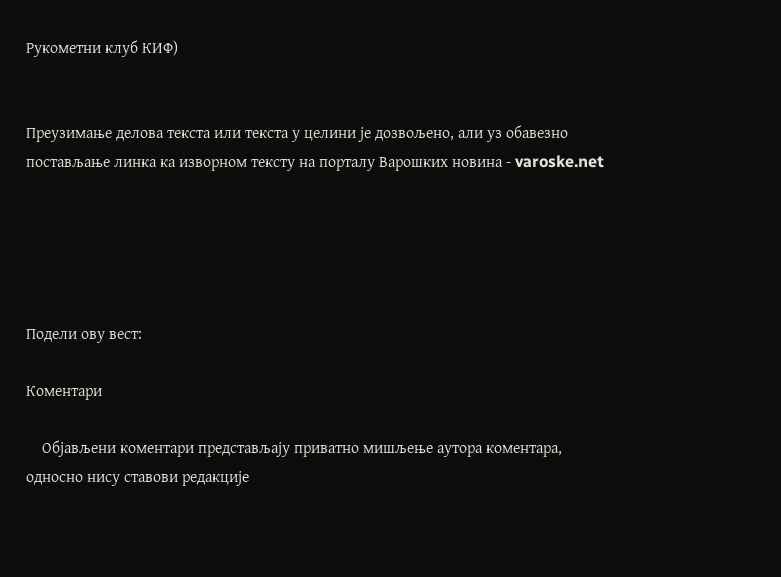Рукометни клуб КИФ)


Преузимање делова текста или текста у целини је дозвољено, али уз обавезно постављање линка ка изворном тексту на порталу Варошких новина - varoske.net





Подели ову вест:

Коментари

    Објављени коментари представљају приватно мишљење аутора коментара, односно нису ставови редакције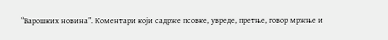“Варошких новина”. Коментари који садрже псовке, увреде, претње, говор мржње и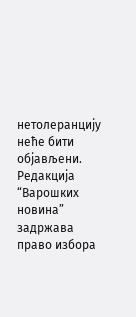нетолеранцију неће бити објављени. Редакција “Варошких новина” задржава право избора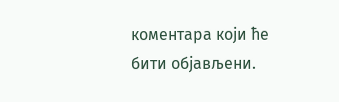коментара који ће бити објављени.